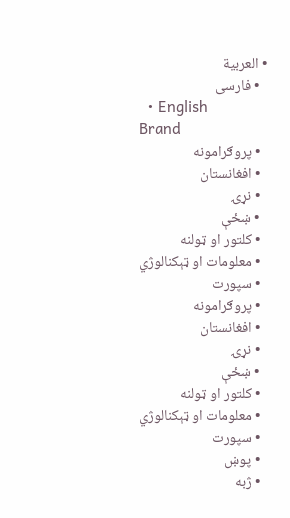• العربية
  • فارسی
  • English
Brand
  • پروګرامونه
  • افغانستان
  • نړۍ
  • ښځې
  • کلتور او ټولنه
  • معلومات او ټېکنالوژي
  • سپورت
  • پروګرامونه
  • افغانستان
  • نړۍ
  • ښځې
  • کلتور او ټولنه
  • معلومات او ټېکنالوژي
  • سپورت
  • پوښ
  • ژبه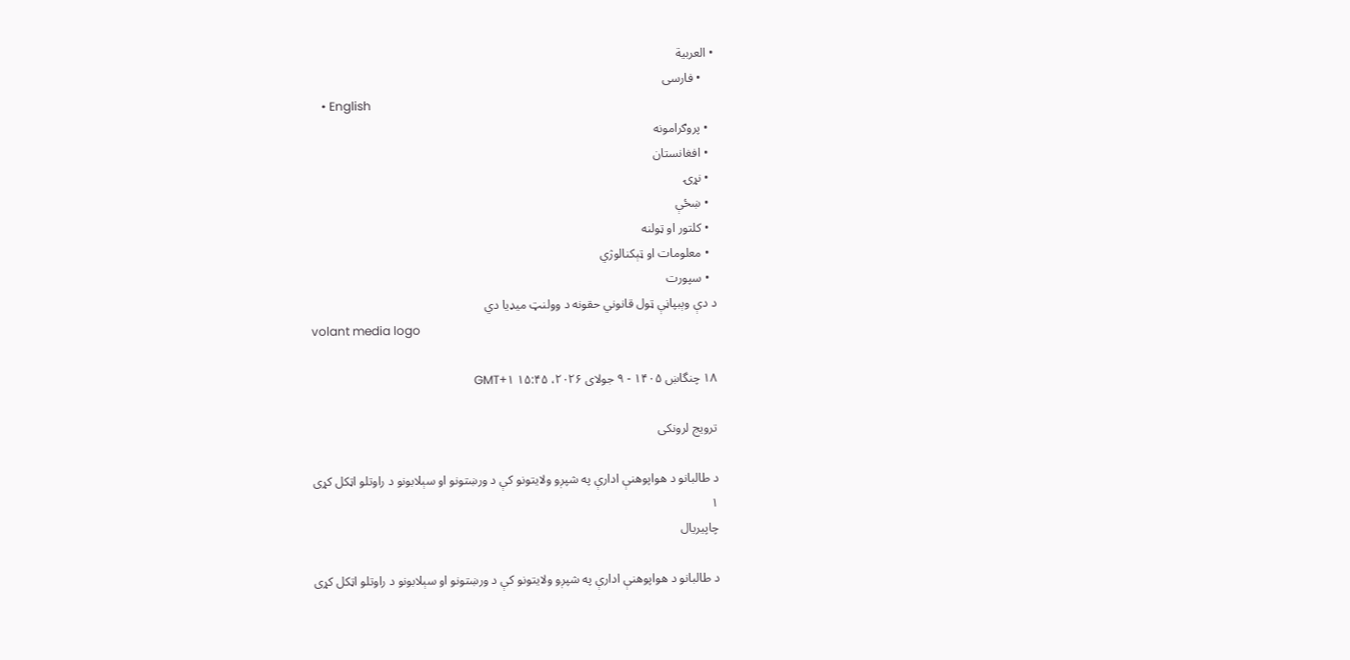• العربية
    • فارسی
    • English
  • پروګرامونه
  • افغانستان
  • نړۍ
  • ښځې
  • کلتور او ټولنه
  • معلومات او ټېکنالوژي
  • سپورت
د دې وېبپاڼې ټول قانوني حقونه د وولنټ میډیا دي
volant media logo

۱۸ چنگاښ ۱۴۰۵ - ۹ جولای ۲۰۲۶، ۱۵:۴۵ GMT+۱

ترویج لرونکی

د طالبانو د هواپوهنې ادارې په شپږو ولایتونو کې د ورښتونو او سېلابونو د راوتلو اټکل کړی
۱
چاپیریال

د طالبانو د هواپوهنې ادارې په شپږو ولایتونو کې د ورښتونو او سېلابونو د راوتلو اټکل کړی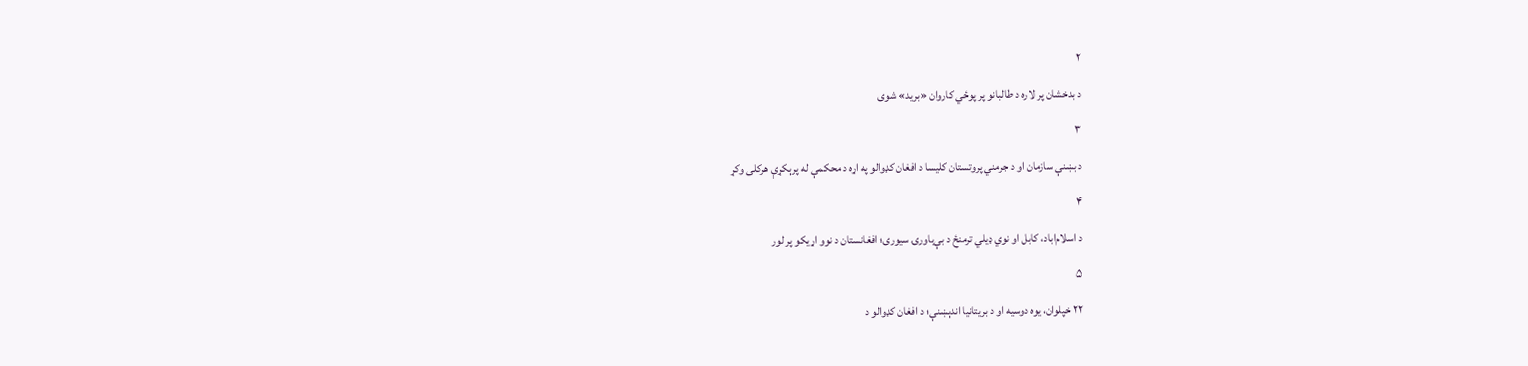۲

د بدخشان پر لاره د طالبانو پر پوځي کاروان «برید» شوی

۳

د بښنې سازمان او د جرمني پروتستان کلیسا د افغان کډوالو په اړه د محکمې له پرېکړې هرکلی وکړ

۴

د اسلام‌اباد، کابل او نوي ډیلي ترمنځ د بې‌باورۍ سیوری؛ افغانستان د نوو اړیکو پر لور

۵

۲۲ خپلوان، یوه دوسیه او د بریتانیا اندېښنې؛ د افغان کډوالو د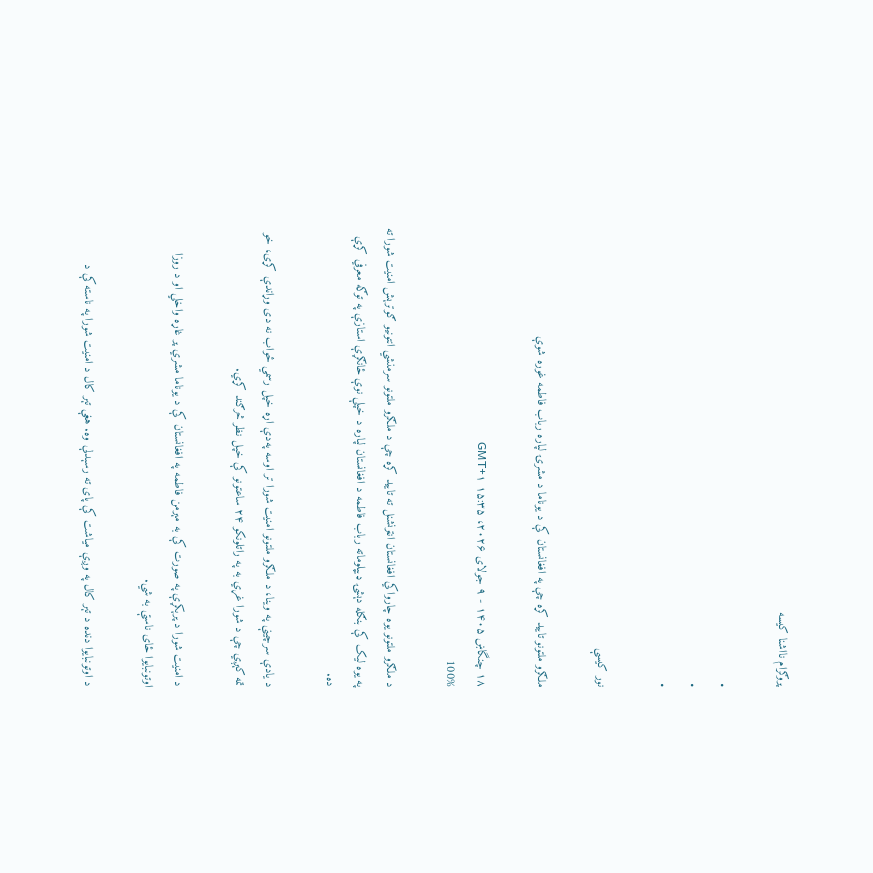پروګرام نااشنا کیسه

•
•
•

نور کیسې

ملګرو ملتونو تایید کړه چې په افغانستان کې د یوناما د مشرۍ لپاره رباب فاطمه غوره شوې

۱۸ چنگاښ ۱۴۰۵ - ۹ جولای ۲۰۲۶، ۱۵:۳۵ GMT+۱
100%

د ملګرو ملتونو یوه چارواکي افغانستان انټرنشنل ته تایید کړه چې د ملګرو ملتونو سرمنشي انتونیو ګوترېش امنیت شورا ته په یوه لیک کې بنګله دېشۍ ډیپلوماته رباب فاطمه د افغانستان لپاره د خپلې نوې ځانګړې استازې په توګه معرفي کړې ده.

د یادې سرچینې په وینا، د ملګرو ملتونو امنیت شورا تر اوسه په‌دې اړه خپل رسمي ځواب نه دی وړاندې کړی، خو تمه کېږي چې د شورا غړي به په راتلونکو ۲۴ ساعتونو کې خپل نظر څرګند کړي.

د امنیت شورا د پرېکړې په صورت کې به مېرمن فاطمه په افغانستان کې د یوناما مشري پر غاړه واخلي او د روزا اوتونبایوا ځای ناستې به شي.

د اوتونبایوا دنده د تېر کال په وږې میاشت کې پای ته رسېدلې وه. هغې تېر کال د امنیت شورا په ناسته کې د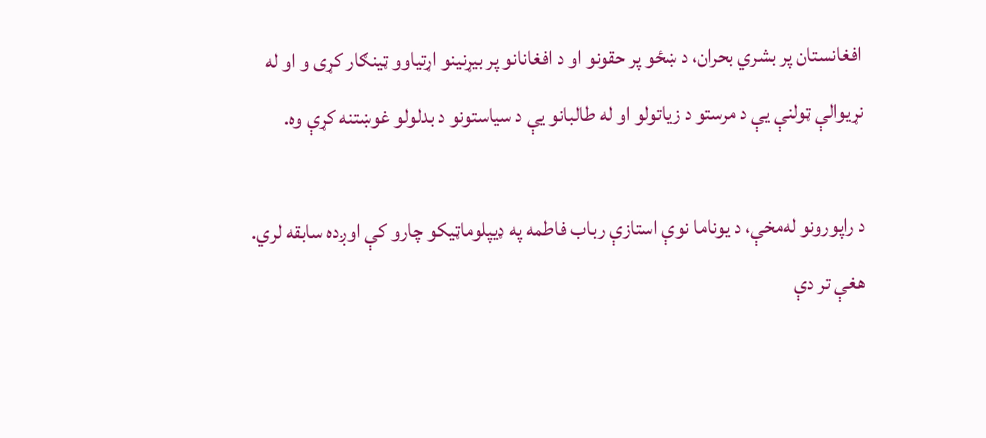افغانستان پر بشري بحران، د ښځو پر حقونو او د افغانانو پر بیړنینو اړتیاوو ټینګار کړی و او له نړیوالې ټولنې یې د مرستو د زیاتولو او له طالبانو یې د سیاستونو د بدلولو غوښتنه کړې وه.

د راپورونو له‌مخې، د یوناما نوې استازې رباب فاطمه په ډیپلوماټیکو چارو کې اوږده سابقه لري. هغې تر دې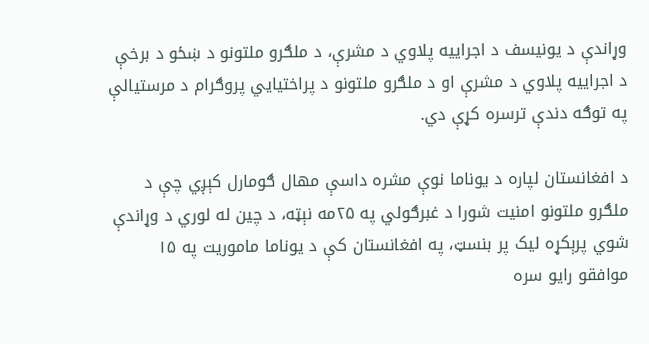وړاندې د یونیسف د اجراییه پلاوي د مشرې، د ملګرو ملتونو د ښځو د برخې د اجراییه پلاوي د مشرې او د ملګرو ملتونو د پراختیايي پروګرام د مرستیالې په توګه دندې ترسره کړې دي.

د افغانستان لپاره د یوناما نوې مشره داسې مهال ګومارل کېږي چې د ملګرو ملتونو امنیت شورا د غبرګولي په ۲۵مه نېټه، د چین له لوري د وړاندې شوي پرېکړه لیک پر بنسټ، په افغانستان کې د یوناما ماموریت په ۱۵ موافقو رایو سره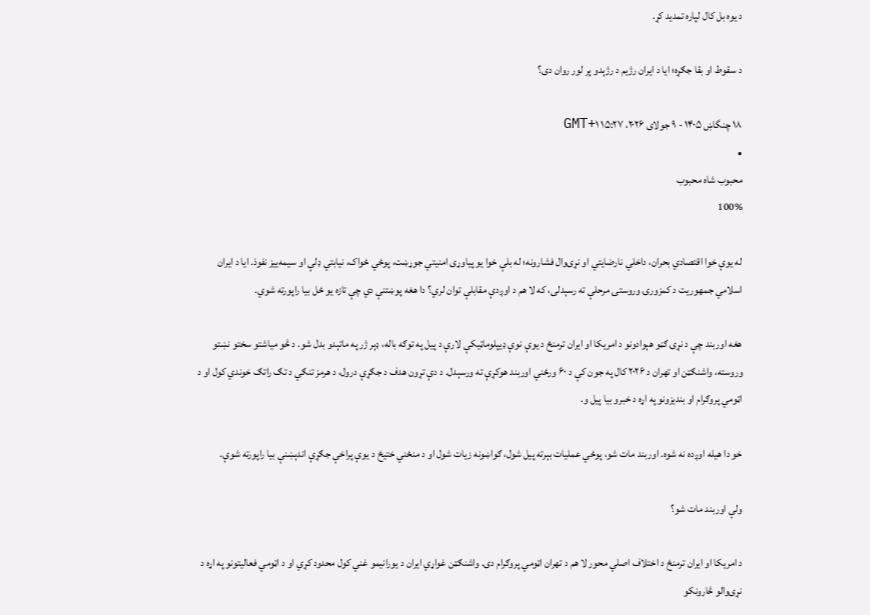د یوه بل کال لپاره تمدید کړ.

د سقوط او بقا جګړه؛ ایا د ایران رژیم د رژېدو پر لور روان دی؟

۱۸ چنگاښ ۱۴۰۵ - ۹ جولای ۲۰۲۶، ۱۵:۲۷ GMT+۱
•
محبوب‌ شاه محبوب
100%

له یوې خوا اقتصادي بحران، داخلي نارضایتي او نړۍوال فشارونه؛ له بلې خوا یو پیاوړی امنیتي جوړښت، پوځي ځواک، نیابتي ډلې او سیمه‌ییز نفوذ. ایا د ایران اسلامي جمهوریت د کمزورۍ وروستۍ مرحلې ته رسېدلی، که لا هم د اوږدې مقابلې توان لري؟ دا هغه پوښتنې دي چې تازه یو ځل بیا راپورته شوي.

هغه اوربند چې د نړۍ ګڼو هېوادونو د امریکا او ایران ترمنځ د یوې نوې ډیپلوماټیکې لارې د پیل په توګه باله، ډېر ژر په ماتېدو بدل شو. د څو میاشتو سختو نښتو وروسته، واشنګټن او تهران د ۲۰۲۶ کال په جون کې د ۶۰ ورځني اوربند هوکړې ته ورسېدل. د دې تړون هدف د جګړې درول، د هرمز تنګي د تګ راتګ خوندي کول او د اټومي پروګرام او بندیزونو په اړه د خبرو بیا پیل و.

خو دا هیله اوږده نه شوه. اوربند مات شو، پوځي عملیات بېرته پیل شول، ګواښونه زیات شول او د منځني ختیځ د یوې پراخې جګړې اندېښنې بیا راپورته شوې.

ولې اوربند مات شو؟

د امریکا او ایران ترمنځ د اختلاف اصلي محور لا هم د تهران اټومي پروګرام دی. واشنګټن غواړي ایران د یورانیمو غني کول محدود کړي او د اټومي فعالیتونو په اړه د نړۍوالو څارونکو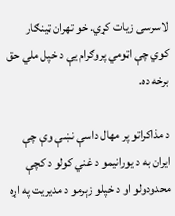لاسرسی زیات کړي. خو تهران ټینګار کوي چې اټومي پروګرام یې د خپل ملي حق برخه ده.

د مذاکراتو پر مهال داسې نښې وې چې ایران به د یورانیمو د غني کولو د کچې محدودولو او د خپلو زېرمو د مدیریت په اړه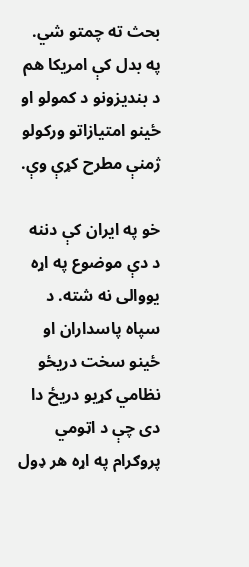بحث ته چمتو شي. په بدل کې امریکا هم د بندیزونو د کمولو او ځینو امتیازاتو ورکولو ژمنې مطرح کړې وې.

خو په ایران کې دننه د دې موضوع په اړه یووالی نه شته. د سپاه پاسداران او ځینو سخت دریځو نظامي کړیو دریځ دا دی چې د اټومي پروګرام په اړه هر ډول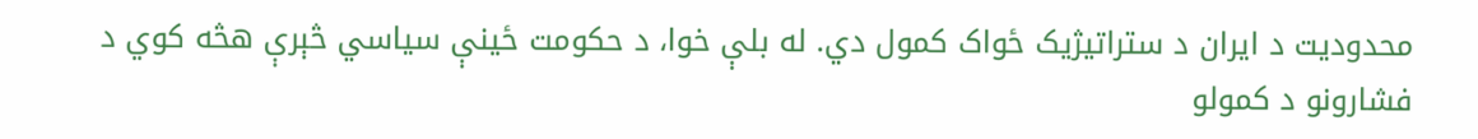محدودیت د ایران د ستراتیژیک ځواک کمول دي. له بلې خوا، د حکومت ځینې سیاسي څېرې هڅه کوي د فشارونو د کمولو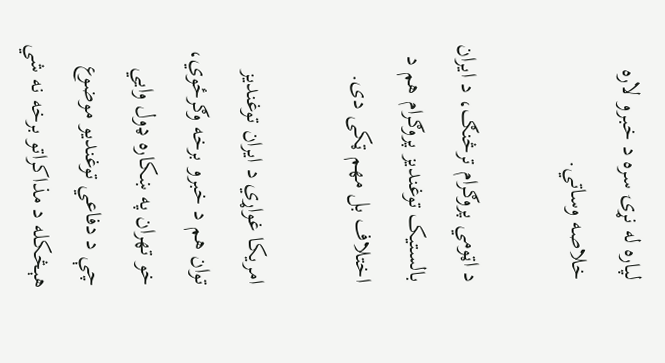لپاره له نړۍ سره د خبرو لاره خلاصه وساتي.

د اټومي پروګرام ترڅنګ، د ایران بالستیک توغندیز پروګرام هم د اختلاف بل مهم ټکی دی.

امریکا غواړي د ایران توغندیز توان هم د خبرو برخه وګرځوي، خو تهران په ښکاره ډول وايي چې د دفاعي توغندیو موضوع هېڅکله د مذاکراتو برخه نه شي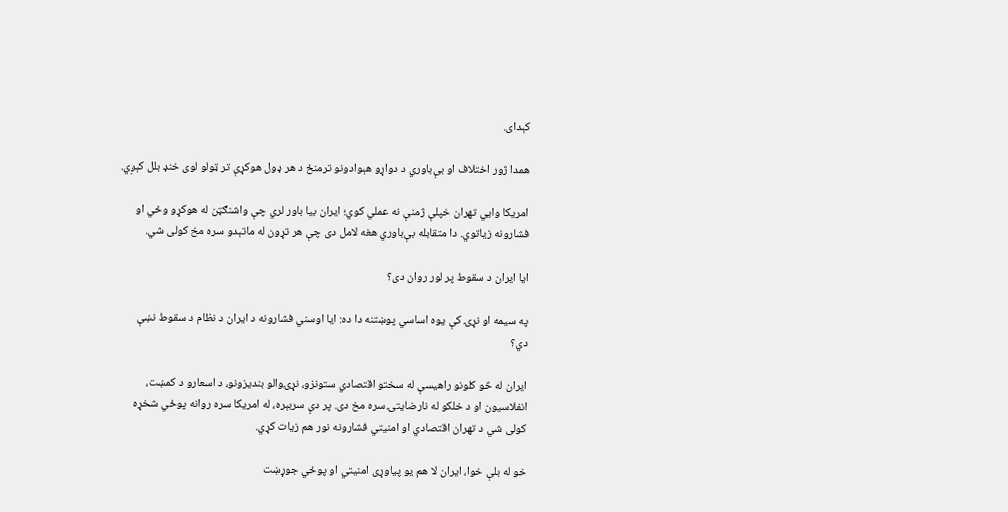کېدای.

همدا ژور اختلاف او بې‌باوري د دواړو هېوادونو ترمنځ د هر ډول هوکړې تر ټولو لوی خنډ بلل کېږي.

امریکا وايي تهران خپلې ژمنې نه عملي کوي؛ ایران بیا باور لري چې واشنګټن له هوکړو وځي او فشارونه زیاتوي. دا متقابله بې‌باوري هغه لامل دی چې هر تړون له ماتېدو سره مخ کولی شي.

ایا ایران د سقوط پر لور روان دی؟

په سیمه او نړۍ کې یوه اساسي پوښتنه دا ده: ایا اوسني فشارونه د ایران د نظام د سقوط نښې دي؟

ایران له څو کلونو راهیسې له سختو اقتصادي ستونزو، نړۍوالو بندیزونو، د اسعارو د کمښت، انفلاسیون او د خلکو له نارضایتۍ سره مخ دی. پر دې سربېره، له امریکا سره روانه پوځي شخړه کولی شي د تهران اقتصادي او امنیتي فشارونه نور هم زیات کړي.

خو له بلې خوا، ایران لا هم یو پیاوړی امنیتي او پوځي جوړښت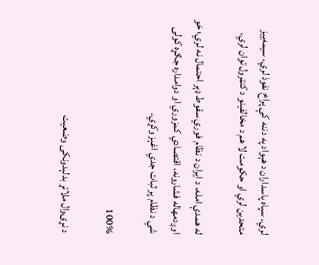لري. سپاه پاسداران د هېواد په دننه کې پراخ نفوذ لري، سیمه‌ییز متحدین لري او حکومت لا هم د مخالفینو د کنټرول توان لري.

له همدې امله، د ایران د نظام فوري سقوط ډېر احتمال نه لري؛ خو اوږدمهاله فشارونه، اقتصادي کمزوري او دوامداره جګړه کولی شي د نظام پر ثبات جدي اغېز وکړي.

100%

د نړۍوال ملاتړ بدلېدونکی وضعیت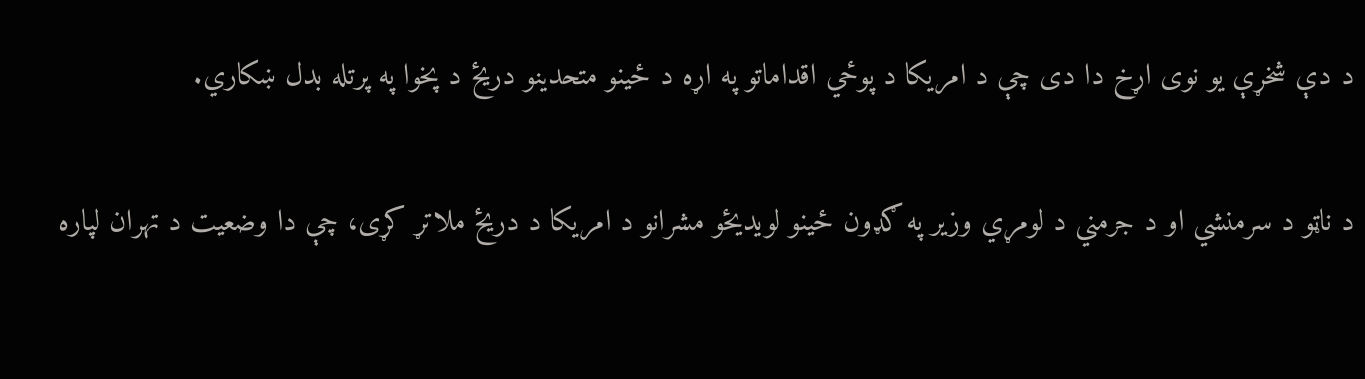د دې شخړې یو نوی اړخ دا دی چې د امریکا د پوځي اقداماتو په اړه د ځینو متحدینو دریځ د پخوا په پرتله بدل ښکاري.

د ناټو د سرمنشي او د جرمني د لومړي وزیر په ګډون ځینو لویدیځو مشرانو د امریکا د دریځ ملاتړ کړی، چې دا وضعیت د تهران لپاره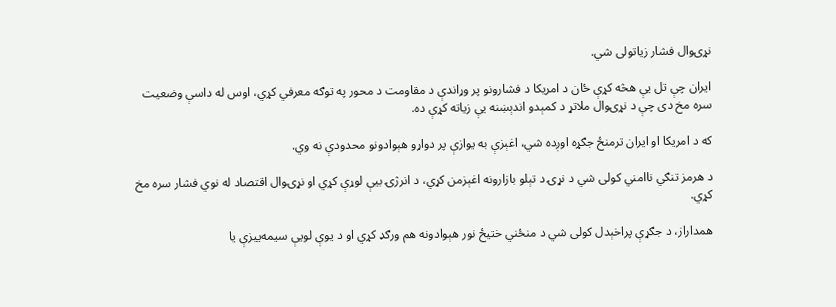نړۍوال فشار زیاتولی شي.

ایران چې تل یې هڅه کړې ځان د امریکا د فشارونو پر وړاندې د مقاومت د محور په توګه معرفي کړي، اوس له داسې وضعیت سره مخ دی چې د نړۍوال ملاتړ د کمېدو اندېښنه یې زیاته کړې ده.

که د امریکا او ایران ترمنځ جګړه اوږده شي، اغېزې به یوازې پر دواړو هېوادونو محدودې نه وي.

د هرمز تنګي ناامني کولی شي د نړۍ د تېلو بازارونه اغېزمن کړي، د انرژۍ بیې لوړې کړي او نړۍوال اقتصاد له نوي فشار سره مخ کړي.

همداراز، د جګړې پراخېدل کولی شي د منځني ختیځ نور هېوادونه هم ورګډ کړي او د یوې لویې سیمه‌ییزې یا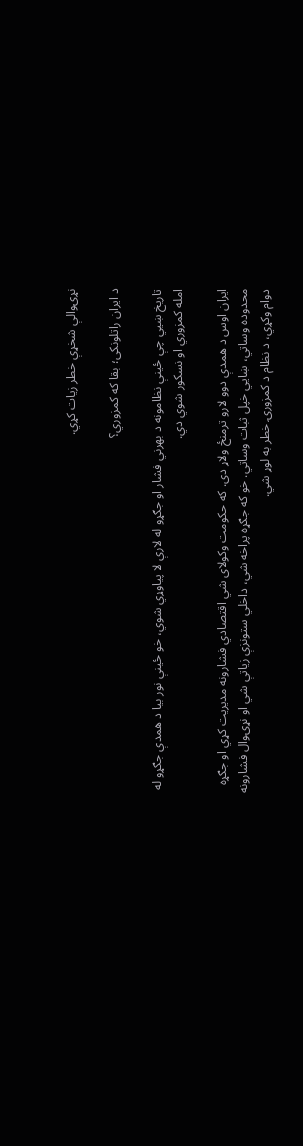نړۍوالې شخړې خطر زیات کړي.

د ایران راتلونکی؛ بقا که کمزوري؟

تاریخ ښيي چې ځینې نظامونه د بهرني فشار او جګړو له لارې لا پیاوړي شوي، خو ځینې نور بیا د همدې جګړو له امله کمزوري او نسکور شوي دي.

ایران اوس د همدې دوو لارو ترمنځ ولاړ دی. که حکومت وکولای شي اقتصادي فشارونه مدیریت کړي او جګړه محدوده وساتي، ښايي خپل ثبات وساتي. خو که جګړه پراخه شي، داخلي ستونزې زیاتې شي او نړۍوال فشارونه دوام وکړي، د نظام د کمزورۍ خطر به لوړ شي.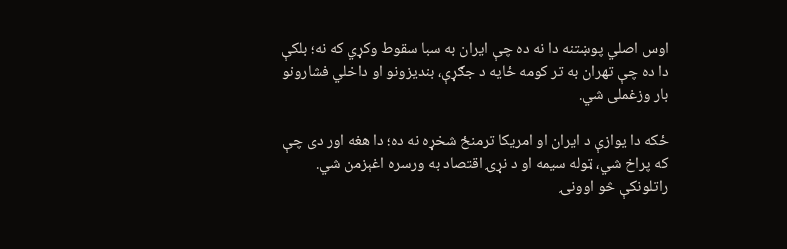اوس اصلي پوښتنه دا نه ده چې ایران به سبا سقوط وکړي که نه؛ بلکې دا ده چې تهران به تر کومه ځایه د جګړې، بندیزونو او داخلي فشارونو بار وزغملی شي.

ځکه دا یوازې د ایران او امریکا ترمنځ شخړه نه ده؛ دا هغه اور دی چې که پراخ شي، ټوله سیمه او د نړۍ اقتصاد به ورسره اغېزمن شي. راتلونکې څو اوونۍ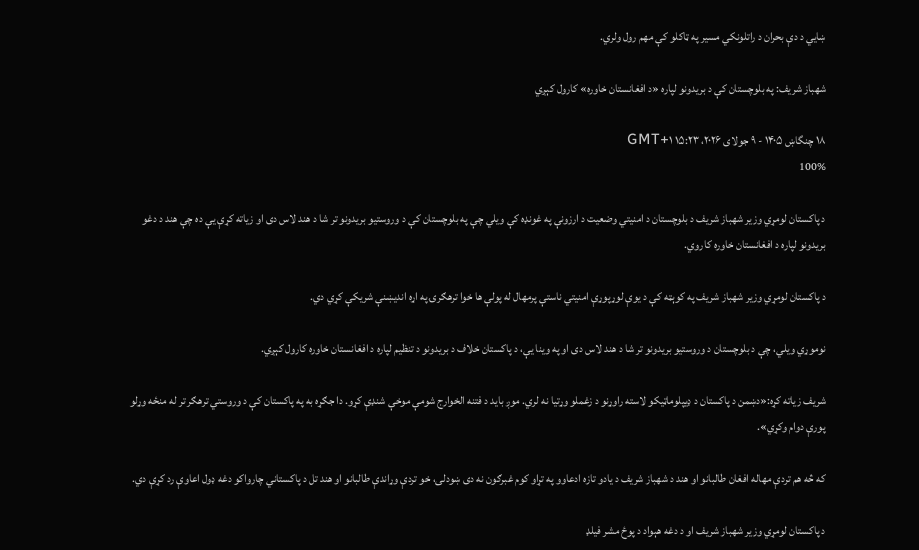ښايي د دې بحران د راتلونکي مسیر په ټاکلو کې مهم رول ولري.

شهباز شریف: په بلوچستان کې د بریدونو لپاره «د افغانستان خاوره» کارول کېږي

۱۸ چنگاښ ۱۴۰۵ - ۹ جولای ۲۰۲۶، ۱۵:۲۳ GMT+۱
100%

د پاکستان لومړي وزیر شهباز شریف د بلوچستان د امنیتي وضعیت د ارزونې په غونډه کې ویلي چې په بلوچستان کې د وروستیو بریدونو تر شا د هند لاس دی او زیاته کړې یې ده چې هند د دغو بریدونو لپاره د افغانستان خاوره کاروي.

د پاکستان لومړي وزیر شهباز شریف په کوېټه کې د یوې لوړپوړې امنیتي ناستې پرمهال له پولې ها خوا ترهګرۍ په اړه اندیښنې شریکې کړي دي.

نوموړي ویلي، چې د بلوچستان د وروستیو بریدونو تر شا د هند لاس دی او په وینا یې، د پاکستان خلاف د بریدونو د تنظیم لپاره د افغانستان خاوره کارول کېږي.

شریف زیاته کړه:«دښمن د پاکستان د ډیپلوماټیکو لاسته راوړنو د زغملو وړتیا نه لري. موږ باید د فتنه الخوارج شومې موخې شنډې کړو. دا جګړه به په پاکستان کې د وروستي ترهګر تر له منځه وړلو پورې دوام وکړي».

که څه هم تردې مهاله افغان طالبانو او هند د شهباز شریف د یادو تازه ادعاوو په تړاو کوم غبرګون نه دی ښودلی، خو تردې وړاندې طالبانو او هند تل د پاکستاني چارواکو دغه ډول اعاوې رد کړې دي.

د پاکستان لومړي وزیر شهباز شریف او د دغه هېواد د پوځ مشر فیلډ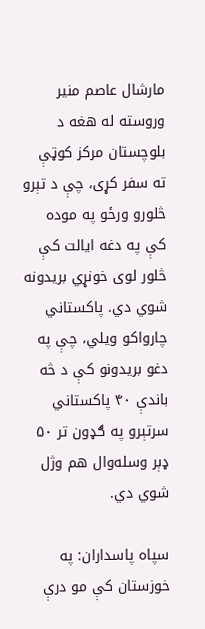مارشال عاصم منیر وروسته له هغه د بلوچستان مرکز کوټې ته سفر کړی، چې د تېرو څلورو ورځو په موده کې په دغه ایالت کې څلور لوی خونړي بریدونه شوي دي. پاکستاني چارواکو ویلي، چې په دغو بریدونو کې د څه باندې ۴۰ پاکستاني سرتېرو په ګډون تر ۵۰ ډېر وسله‌وال هم وژل شوي دي.

سپاه پاسداران: په خوزستان کې مو درې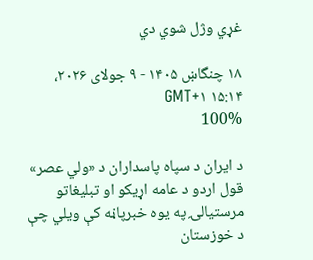غړي وژل شوي دي

۱۸ چنگاښ ۱۴۰۵ - ۹ جولای ۲۰۲۶، ۱۵:۱۴ GMT+۱
100%

د ایران د سپاه پاسداران د «ولي عصر» قول اردو د عامه اړیکو او تبلیغاتو مرستیالۍ په یوه خبرپاڼه کې ویلي چې د خوزستان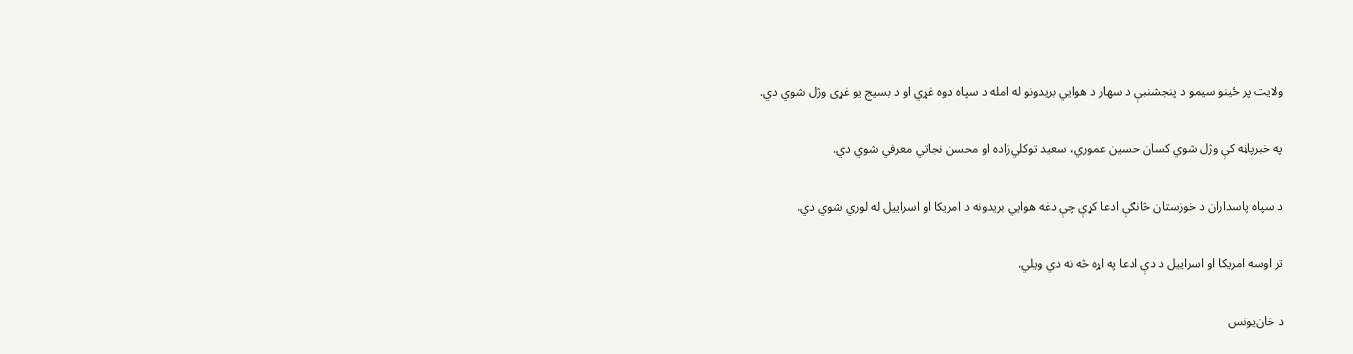ولایت پر ځینو سیمو د پنجشنبې د سهار د هوايي بریدونو له امله د سپاه دوه غړي او د بسیج یو غړی وژل شوي دي.

په خبرپاڼه کې وژل شوي کسان حسین عموري، سعید توکلي‌زاده او محسن نجاتي معرفي شوي دي.

د سپاه پاسداران د خوزستان څانګې ادعا کړې چې دغه هوايي بریدونه د امریکا او اسراییل له لوري شوي دي.

تر اوسه امریکا او اسراییل د دې ادعا په اړه څه نه دي ویلي.

د خان‌یونس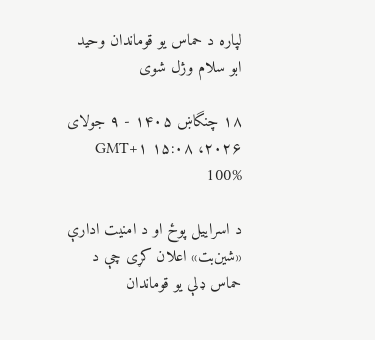لپاره د حماس یو قوماندان وحید ابو سلام وژل شوی

۱۸ چنگاښ ۱۴۰۵ - ۹ جولای ۲۰۲۶، ۱۵:۰۸ GMT+۱
100%

د اسراییل پوځ او د امنیت ادارې «شین‌بت» اعلان کړی چې د حماس ډلې یو قوماندان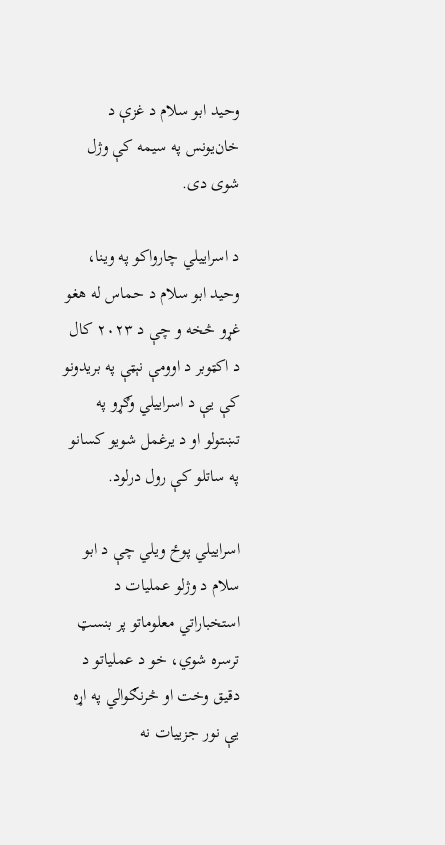وحید ابو سلام د غزې د خان‌یونس په سیمه کې وژل شوی دی.

د اسراییلي چارواکو په وینا، وحید ابو سلام د حماس له هغو غړو څخه و چې د ۲۰۲۳ کال د اکټوبر د اوومې نېټې په بریدونو کې یې د اسراییلي وګړو په تښتولو او د یرغمل شویو کسانو په ساتلو کې رول درلود.

اسراییلي پوځ ویلي چې د ابو سلام د وژلو عملیات د استخباراتي معلوماتو پر بنسټ ترسره شوي، خو د عملیاتو د دقیق وخت او څرنګوالي په اړه یې نور جزییات نه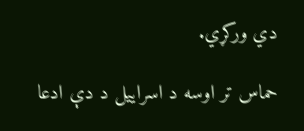دي ورکړي.

حماس تر اوسه د اسراییل د دې ادعا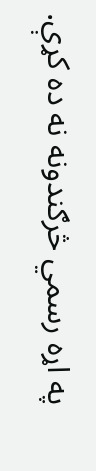په اړه رسمي څرګندونه نه ده کړې.